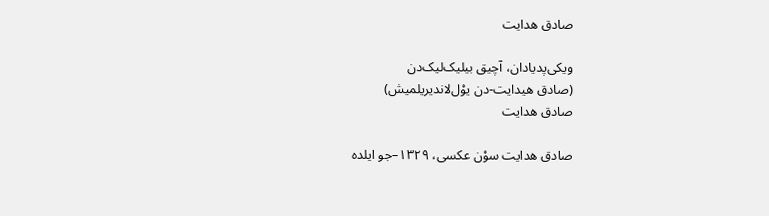صادق هدایت

ویکی‌پدیادان، آچیق بیلیک‌لیک‌دن
(صادق هیدایت-دن يوْل‌لاندیریلمیش)
صادق هدایت

صادق هدایت سوْن عکسی، ۱۳۲۹–جو ایلده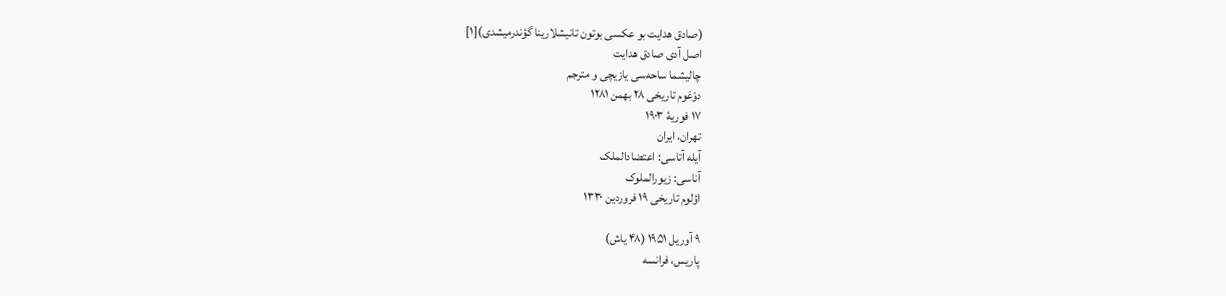(صادق هدایت بو عکسی بوتون تانیشلارینا گؤندرمیشدی)[۱]
اصل آدی صادق هدایت
چالیشما ساحه‌سی یازیچی و مترجم
دوْغوم تاریخی ۲۸ بهمن ۱۲۸۱
۱۷ فوریهٔ ۱۹۰۳
تهران، ایران
آیله آتاسی: اعتضادالملک
آناسی: زیورالملوک
اؤلوم تاریخی ۱۹ فروردین ۱۳۳۰

۹ آوریل ۱۹۵۱ (۴۸ یاش)
پاریس، فرانسه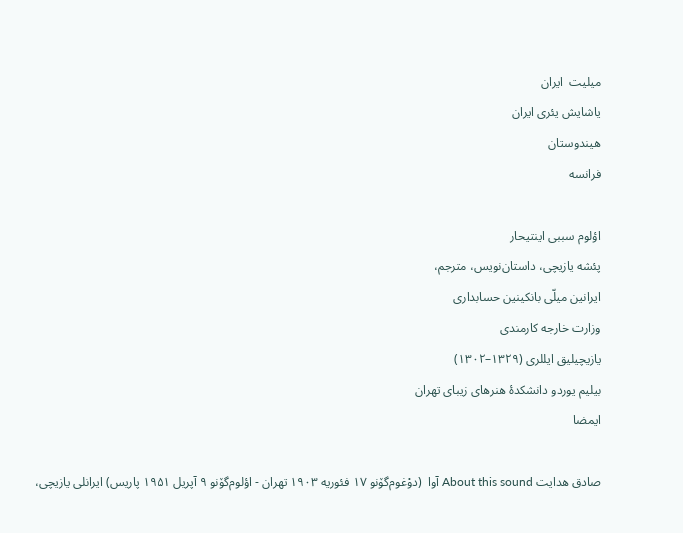میلیت  ایران
یاشایش یئری ایران
هیندوستان
فرانسه

اؤلوم سببی اینتیحار
پئشه یازیچی، داستان‌نویس، مترجم،
ایرانین میلّی بانکینین حسابداری
وزارت خارجه کارمندی
یازیچیلیق ایللری (۱۳۲۹–۱۳۰۲)
بیلیم یوردو دانشکدهٔ هنرهای زیبای تهران
ایمضا

صادق هدایت About this sound آوا  (دوْغوم‌گۆنو ۱۷ فئوریه ۱۹۰۳ تهران - اؤلوم‌گۆنو ۹ آپریل ۱۹۵۱ پاریس) ایرانلی یازیچی،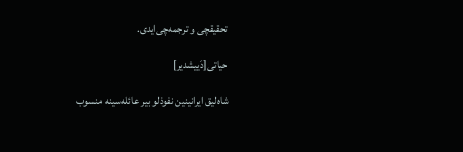تحقیقچی و ترجمه‌چی‌ایدی.

حیاتی[دَییشدیر]

شاه‌لیق ایرانینین نفوذلو بیر عائله‌سینه منسوب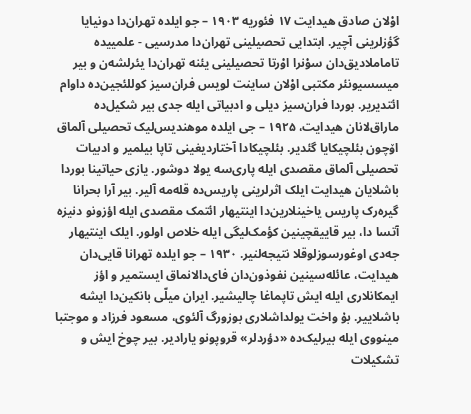اوْلان صادق هیدایت ۱۷ فئوریه ۱۹۰۳ – جو ایلده تهران‌دا دونیایا گؤزلرینی آچیر. ابتدایی تحصیلینی تهران‌دا مدرسیی - علمییده تاماملادیق‌دان سوْنرا اوْرتا تحصیلینی یئنه تهران‌دا یئرلشه‌ن و بیر میسسیونئر مکتبی اوْلان ساینت لویس فران‌سیز کوللئجین‌ده داوام ائتدیریر. بوردا فران‌سیز دیلی و ادبیاتی ایله جدی بیر شکیل‌ده ماراق‌لانان هیدایت، ۱۹۲۵ – جی ایلده موهندیس‌لیک تحصیلی آلماق اۆچون بئلچیکایا گئدیر. بئلچیکادا آختاردیغینی تاپا بیلمیر و ادبیات تحصیلی آلماق مقصدی ایله پاری‌سه یولا دوشور. یازی حیاتینا بوردا باشلایان هیدایت ایلک اثرلرینی پاریس‌ده قله‌مه آلیر. بیر آرا بحرانا گیره‌رک پاریس یاخینلارین‌دا اینتیهار ائتمک مقصدی ایله اؤزونو دنیزه آتسا دا، بیر قاییقچینین کؤمک‌لیگی ایله خلاص اولور. ایلک اینتیهار جه‌دی اوغورسوزلوقلا نتیجه‌لنیر. ۱۹۳۰ – جو ایلده تهرانا قایی‌دان هیدایت، عائله‌سینین نفوذون‌دان فای‌دالانماق ایستمیر و اؤز ایمکانلاری ایله ایش تاپماغا چالیشیر. ایران میلّی بانکین‌دا ایشه باشلاییر. بۇ واخت یولداشلاری بوزورگ آلئوی، مسعود فرزاد و موجتبا مینووی ایله بیرلیک‌ده «دؤردلر» قروپونو یارادیر. بیر چوخ ایش و تشکیلات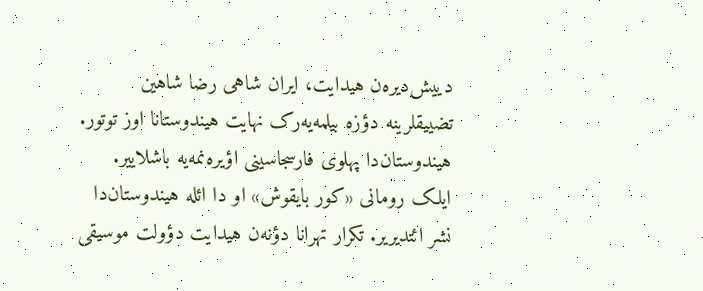دییش‌دیره‌ن هیدایت، ایران شاهی رضا شاهین تضییقلرینه دؤزه بیلمه‌یه‌رک نهایت هیندوستانا اوز توتور. هیندوستان‌دا پهلوی فارسجاسینی اؤیره‌نمه‌یه باشلاییر. ایلک رومانی «کور بایقوش» او دا ائله هیندوستان‌دا نشر ائتدیریر. تکرار تهرانا دؤنه‌ن هیدایت دؤولت موسیقی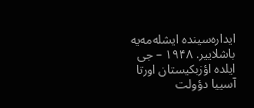ایداره‌سینده ایشله‌مه‌یه باشلاییر. ۱۹۴۸ – جی ایلده اؤزبکیستان اورتا آسییا دؤولت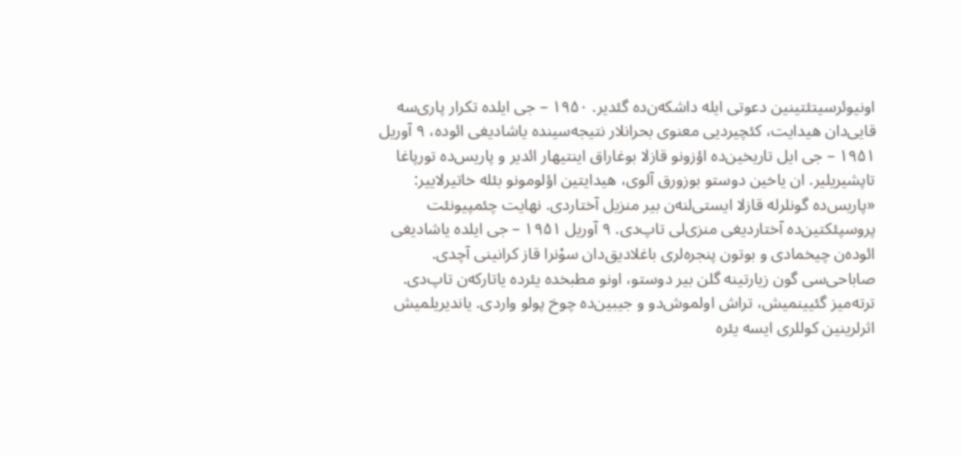اونیوئرسیتئتینین دعوتی ایله داشکه‌ن‌ده گئدیر. ۱۹۵۰ – جی ایلده تکرار پاری‌سه قایی‌دان هیدایت، کئچیردیی معنوی بحرانلار نتیجه‌سینده یاشادیغی ائوده، ۹ آوریل ۱۹۵۱ – جی ایل تاریخین‌ده اؤزونو قازلا بوغاراق اینتیهار ائدیر و پاریس‌ده تورپاغا تاپشیریلیر. ان یاخین دوستو بوزورق آلوی، هیدایتین اؤلومونو بئله خاتیرلاییر: «پاریس‌ده گونلرله قازلا ایستی‌لنه‌ن بیر منزیل آختاردی. نهایت چئمپیونئت پروسپئکتین‌ده آختاردیغی منزی‌لی تاپ‌دی. ۹ آوریل ۱۹۵۱ – جی ایلده یاشادیغی ائوده‌ن چیخمادی و بوتون پنجره‌لری باغلادیق‌دان سوْنرا قاز کرانینی آچدی. صاباحی‌سی گون زیارتینه گلن بیر دوستو، اونو مطبخده یئرده یاتارکه‌ن تاپ‌دی. ترته‌میز گئیینمیش، تراش اولموش‌دو و جیبین‌ده چوخ پولو واردی. یاندیریلمیش اثرلرینین کوللری ایسه یئره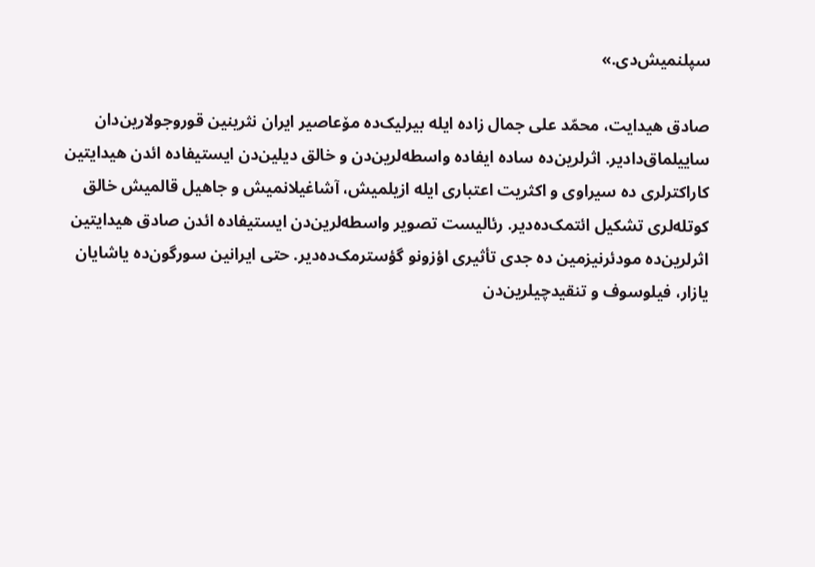سپلنمیش‌دی.»

صادق هیدایت، محمّد علی جمال زاده ایله بیرلیک‌ده مۆعاصیر ایران نثرینین قوروجولارین‌دان ساییلماق‌دادیر. اثرلرین‌ده ساده ایفاده واسطه‌لرین‌دن و خالق دیلین‌دن ایستیفاده ائدن هیدایتین کاراکترلری ده سیراوی و اکثریت اعتباری ایله ازیلمیش، آشاغیلانمیش و جاهیل قالمیش خالق کوتله‌لری تشکیل ائتمک‌ده‌دیر. رئالیست تصویر واسطه‌لرین‌دن ایستیفاده ائدن صادق هیدایتین اثرلرین‌ده مودئرنیزمین ده جدی تأثیری اؤزونو گؤسترمک‌ده‌دیر. حتی ایرانین سورگون‌ده یاشایان یازار، فیلوسوف و تنقیدچیلرین‌دن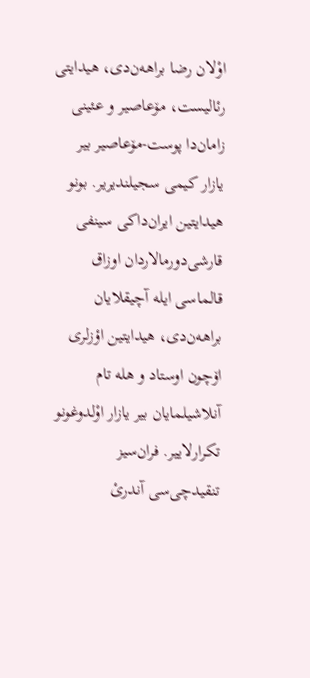اوْلان رضا براهه‌ن‌دی، هیدایتی رئالیست، مۆعاصیر و عئینی زامان‌دا پوست-مۆعاصیر بیر یازار کیمی سجیلندیریر. بونو هیدایتین ایران‌داکی سینفی قارشی‌دورمالاردان اوزاق قالماسی ایله آچیقلایان براهه‌ن‌دی، هیدایتین اؤزلری اۆچون اوستاد و هله تام آنلاشیلمایان بیر یازار اوْلدوغونو تکرارلاییر. فران‌سیز تنقیدچی‌سی آندرئ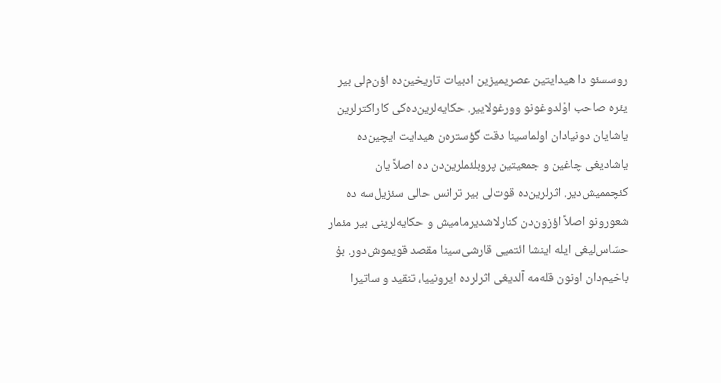روسسئو دا هیدایتین عصریمیزین ادبیات تاریخین‌ده اؤن‌م‌لی بیر یئره صاحب اوْلدوغونو وورغولاییر. حکایه‌لرین‌ده‌کی کاراکترلرین یاشایان دونیادان اولماسینا دقت گؤستره‌ن هیدایت ایچین‌ده یاشادیغی چاغین و جمعیتین پروبلئملرین‌دن ده اصلاً یان کئچممیش‌دیر. اثرلرین‌ده قوت‌لی بیر ترانس حالی سئزیل‌سه ده شعورونو اصلاً اؤزون‌دن کنارلاشدیرمامیش و حکایه‌لرینی بیر مئمار حسّاس‌لیغی ایله اینشا ائتمیی قارشی‌سینا مقصد قویموش‌دور. بۇ باخیم‌دان اونون قله‌مه آلدیغی اثرلرده ایرونییا، تنقید و ساتیرا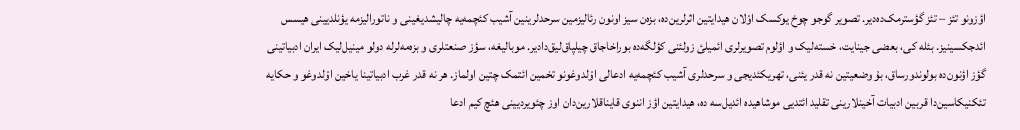اؤزونو تئز – تئز گؤسترمک‌ده‌دیر. تصویر گوجو چوخ یوکسک اوْلان هیدایتین اثرلرین‌ده، بزه‌ن سیز اونون رئالیزمین سرحدلرینین آشیب کئچمه‌یه چالیشدیغینی و ناتورالیزمه یؤنلدیینی هیسس ائدجکسینیز. بئله کی، بعضی جینایت، خسته‌لیک و اؤلوم تصویرلری ائمیلئ زولئنی کؤلگه‌ده بوراخاجاق چیلپاق‌لیق‌دادیر. موبالیغه، سؤز صنعتلری و بزه‌مه‌لرله دولو مینیل‌لیک ایران ادبیاتینی گؤز اؤنون‌ده بولوندورساق، بۇ وضعیتین نه قدر یئنی، تهریکئدیجی و سرحدلری آشیب کئچمه‌یه ادعالی اوْلدوغونو تخمین ائتمک چتین اولماز. هر نه قدر غرب ادبیاتینا یاخین اوْلدوغو و حکایه تئکنیکاسین‌دا قربین ادبیات آخینلارینی تقلید ائتدیی موشاهیده ائدیل‌سه ده، هیدایتین اؤز اننوی قایناقلارین‌دان اوز چئویردیینی هئچ کیم ادعا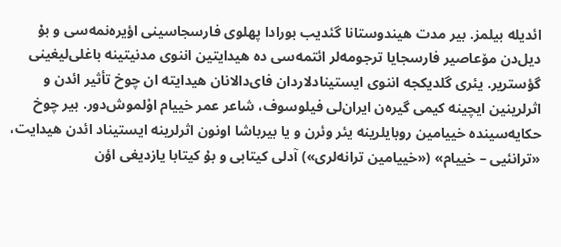ائدیله بیلمز. بیر مدت هیندوستانا گئدیب بورادا پهلوی فارسجاسینی اؤیره‌نمه‌سی و بۇ دیل‌دن مۆعاصیر فارسجایا ترجومه‌لر ائتمه‌سی ده هیدایتین اننوی مدنیتینه باغلی‌لیغینی گؤستریر. یئری گلدیکجه اننوی ایستینادلاردان فای‌دالانان هیدایته ان چوخ تأثیر ائدن و اثرلرینین ایچینه کیمی گیره‌ن ایران‌لی فیلوسوف، شاعر عمر خییام اوْلموش‌دور. بیر چوخ حکایه‌سینده خییامین روبایلرینه یئر وئرن و یا بیرباشا اونون اثرلرینه ایستیناد ائدن هیدایت، «ترانئیی – خییام» («خییامین ترانه‌لری») آدلی کیتابی و بۇ کیتابا یازدیغی اؤن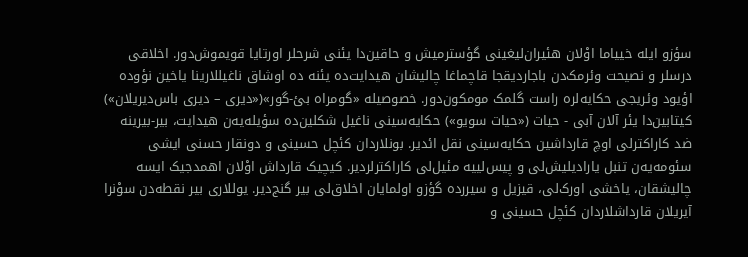سؤزو ایله خییاما اوْلان هئیران‌لیغینی گؤسترمیش و حاقین‌دا یئنی شرحلر اورتایا قویموش‌دور. اخلاقی درسلر و نصیحت وئرمک‌دن باجاردیقجا قاچماغا چالیشان هیدایت‌ده یئنه ده اوشاق ناغیللارینا یاخین نؤوده اؤیود وئریجی حکایه‌لره راست گلمک مومکون‌دور. خصوصیله «گومراه بئ-گور»(«دیری – دیری باس‌دیریلان») کیتابین‌دا یئر آلان آبی - حیات («حیات سویو») حکایه‌سینی ناغیل شکلین‌ده سؤیله‌یه‌ن هیدایت، بیر-بیرینه ضد کاراکترلی اوچ قارداشین حکایه‌سینی نقل ائدیر. بونلاردان کئچل حسینی و دونقار حسنی ایشی سئومه‌یه‌ن تنبل یارادیلیش‌لی و پیس‌لییه مئیل‌لی کاراکترلردیر. کیچیک قارداش اوْلان اهمدجیک ایسه چالیشقان، یاخشی اورک‌لی، قیزیل و سیررده گؤزو اولمایان اخلاق‌لی بیر گنج‌دیر. یوللاری بیر نقطه‌دن سوْنرا آیریلان قارداشلاردان کئچل حسینی و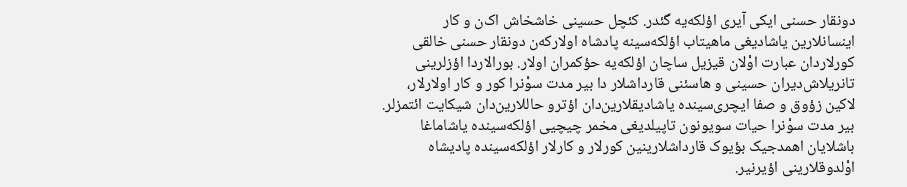دونقار حسنی ایکی آیری اؤلکه‌یه گئدر. کئچل حسینی خاشخاش اک‌ن و کار اینسانلارین یاشادیغی ماهیتاب اؤلکه‌سینه پادشاه اولارکه‌ن دونقار حسنی خالقی کورلاردان عبارت اوْلان قیزیل ساچان اؤلکه‌یه حؤکمران اولار. بورالاردا اؤزلرینی تانریلاش‌دیران حسینی و هاسئنی قارداشلار دا بیر مدت سوْنرا کور و کار اولارلار، لاکین زؤوق و صفا ایچری‌سینده یاشادیقلارین‌دان اؤترو حاللارین‌دان شیکایت ائتمزلر. بیر مدت سوْنرا حیات سویونون تاپیلدیغی مخمر چیچیی اؤلکه‌سینده یاشاماغا باشلایان اهمدجیک بؤیوک قارداشلارینین کورلار و کارلار اؤلکه‌سینده پادیشاه اوْلدوقلارینی اؤیرنیر.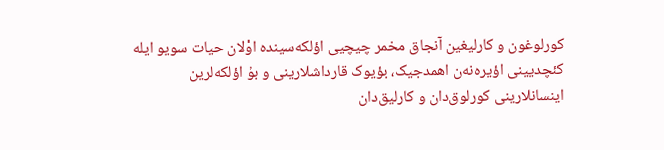کورلوغون و کارلیغین آنجاق مخمر چیچیی اؤلکه‌سینده اوْلان حیات سویو ایله کئچدیینی اؤیره‌نه‌ن اهمدجیک، بؤیوک قارداشلارینی و بۇ اؤلکه‌لرین اینسانلارینی کورلوق‌دان و کارلیق‌دان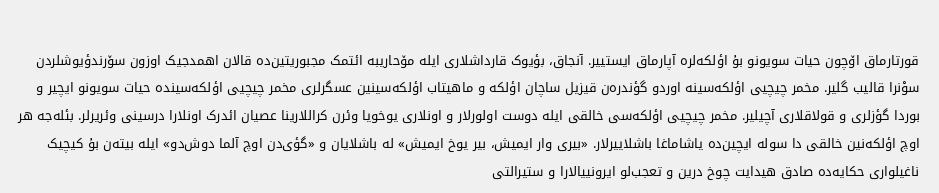قورتارماق اۆچون حیات سویونو بۇ اؤلکه‌لره آپارماق ایستییر. آنجاق، بؤیوک قارداشلاری ایله مۆحاریبه ائتمک مجبوریتین‌ده قالان اهمدجیک اوزون سۆرندؤیوشلردن سوْنرا قالیب گلیر. مخمر چیچیی اؤلکه‌سینه اوردو گؤندره‌ن قیزیل ساچان اؤلکه و ماهیتاب اؤلکه‌سینین عسگرلری مخمر چیچیی اؤلکه‌سینده حیات سویونو ایچیر و بوردا گؤزلری و قولاقلاری آچیلیر. مخمر چیچیی اؤلکه‌سی خالقی ایله دوست اولورلار و اونلاری یوخویا وئرن کراللارینا عصیان ائدرک اونلارا درسینی وئریرلر. بئله‌جه هر اوچ اؤلکه‌نین خالقی دا سوله ایچین‌ده یاشاماغا باشلاییرلار. «بیری وار ایمیش، بیر یوخ ایمیش» له باشلایان و «گؤی‌دن اوچ آلما دوش‌دو» ایله بیته‌ن بۇ کیچیک ناغیلواری حکایه‌ده صادق هیدایت چوخ درین و تعجب‌لو ایرونییالارا و ستیرالتی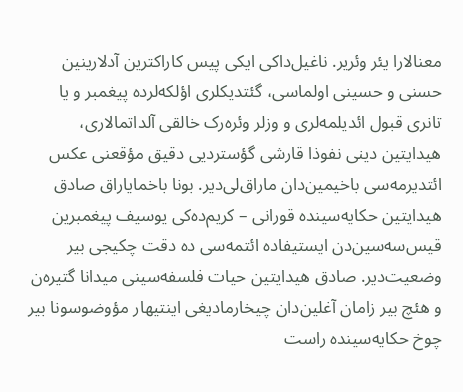معنالارا یئر وئریر. ناغیل‌داکی ایکی پیس کاراکترین آدلارینین حسنی و حسینی اولماسی، گئتدیکلری اؤلکه‌لرده پیغمبر و یا تانری قبول ائدیلمه‌لری و وزلر وئره‌رک خالقی آلداتمالاری، هیدایتین دینی نفوذا قارشی گؤستردیی دقیق مؤقعنی عکس ائتدیرمه‌سی باخیمین‌دان ماراق‌لی‌دیر. بونا باخمایاراق صادق هیدایتین حکایه‌سینده قورانی – کریم‌ده‌کی یوسیف پیغمبرین قیس‌سه‌سین‌دن ایستیفاده ائتمه‌سی ده دقت چکیجی بیر وضعیت‌دیر. صادق هیدایتین حیات فلسفه‌سینی میدانا گتیره‌ن و هئچ بیر زامان آغلین‌دان چیخارمادیغی اینتیهار مؤوضوسونا بیر چوخ حکایه‌سینده راست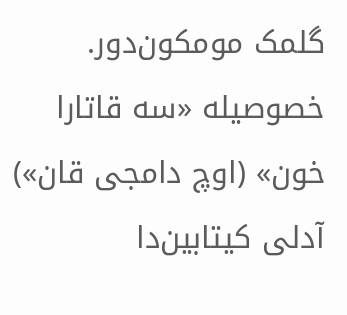گلمک مومکون‌دور. خصوصیله «سه قاتارا خون» (اوچ دامجی قان») آدلی کیتابین‌دا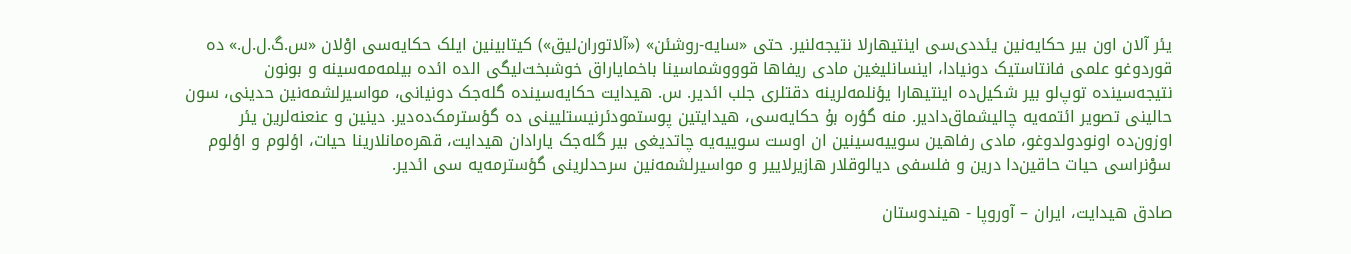یئر آلان اون بیر حکایه‌نین یئددی‌سی اینتیهارلا نتیجه‌لنیر. حتی «سایه-روشئن» («آلاتوران‌لیق») کیتابینین ایلک حکایه‌سی اوْلان «س.گ.ل.ل.» ده قوردوغو علمی فانتاستیک دونیادا، اینسانلیغین مادی ریفاها قوووشماسینا باخمایاراق خوشبخت‌لیگی الده ائده بیلمه‌مه‌سینه و بونون نتیجه‌سینده توپ‌لو بیر شکیل‌ده اینتیهارا یؤنلمه‌لرینه دقتلری جلب ائدیر. س. هیدایت حکایه‌سینده گله‌جک دونیانی، مواسیرلشمه‌نین حدینی، سون حالینی تصویر ائتمه‌یه چالیشماق‌دادیر. منه گؤره بۇ حکایه‌سی، هیدایتین پوستمودئرنیستلیینی ده گؤسترمک‌ده‌دیر. دینین و عنعنه‌لرین یئر اوزون‌ده اونودولدوغو، مادی رفاهین سوییه‌سینین ان اوست سوییه‌یه چاتدیغی بیر گله‌جک یارادان هیدایت، قهره‌مانلارینا حیات، اؤلوم و اؤلوم سوْنراسی حیات حاقین‌دا درین و فلسفی دیالوقلار هازیرلاییر و مواسیرلشمه‌نین سرحدلرینی گؤسترمه‌یه سی ائدیر.

صادق هیدایت، ایران – آوروپا - هیندوستان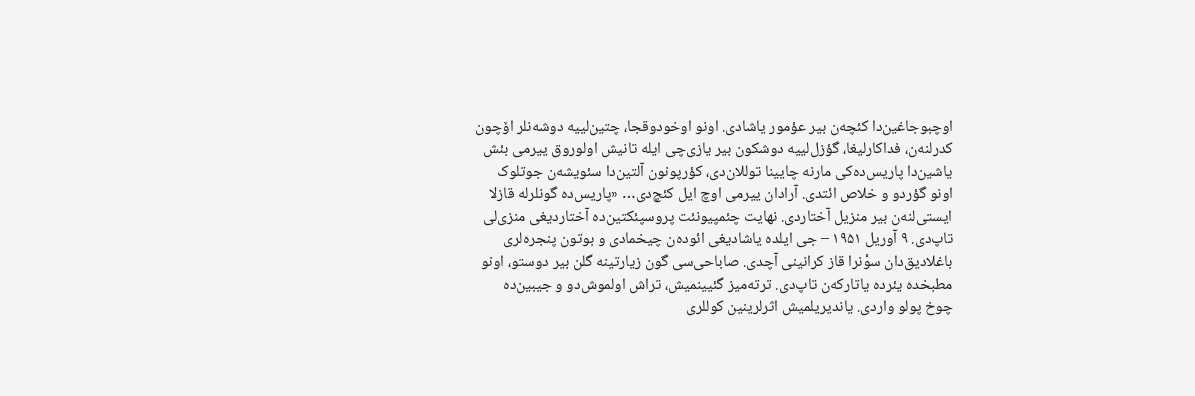اوچبوجاغین‌دا کئچه‌ن بیر عؤمور یاشادی. اونو اوخودوقجا، چتین‌لییه دوشه‌نلر اۆچون کدرلنه‌ن، فداکارلیغا، گؤزل‌لییه دوشکون بیر یازی‌چی ایله تانیش اولوروق ییرمی بئش یاشین‌دا پاریس‌ده‌کی مارنه چایینا توللان‌دی، کؤرپونون آلتین‌دا سئویشه‌ن جوتلوک اونو گؤردو و خلاص ائتدی. آرادان ییرمی اوچ ایل کئچ‌دی… «پاریس‌ده گونلرله قازلا ایستی‌لنه‌ن بیر منزیل آختاردی. نهایت چئمپیونئت پروسپئکتین‌ده آختاردیغی منزی‌لی تاپ‌دی. ۹ آوریل ۱۹۵۱ – جی ایلده یاشادیغی ائوده‌ن چیخمادی و بوتون پنجره‌لری باغلادیق‌دان سوْنرا قاز کرانینی آچدی. صاباحی‌سی گون زیارتینه گلن بیر دوستو، اونو مطبخده یئرده یاتارکه‌ن تاپ‌دی. ترته‌میز گئیینمیش، تراش اولموش‌دو و جیبین‌ده چوخ پولو واردی. یاندیریلمیش اثرلرینین کوللری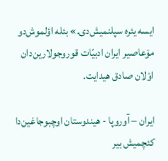ایسه یئره سپلنمیش‌دی.» بئله اؤلموش‌دو مۆعاصیر ایران ادبیّات قوروجولارین‌دان اوْلان صادق هیدایت.

ایران – آوروپا - هیندوستان اوچبوجاغین‌دا کئچمیش بیر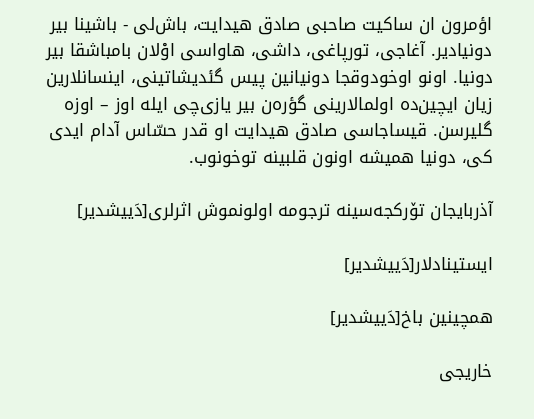اؤمرون ان ساکیت صاحبی صادق هیدایت، باش‌لی - باشینا بیر دونیادیر. آغاجی، تورپاغی، داشی، هاواسی اوْلان بامباشقا بیر دونیا. اونو اوخودوقجا دونیانین پیس گئدیشاتینی، اینسانلارین زیان ایچین‌ده اولمالارینی گؤره‌ن بیر یازی‌چی ایله اوز – اوزه گلیرسن. قیساجاسی صادق هیدایت او قدر حسّاس آدام ایدی کی، دونیا همیشه اونون قلبینه توخونوب.

آذربایجان تۆرکجه‌سینه ترجومه اولونموش اثرلری[دَییشدیر]

ایستینادلار[دَییشدیر]

همچینین باخ[دَییشدیر]

خاریجی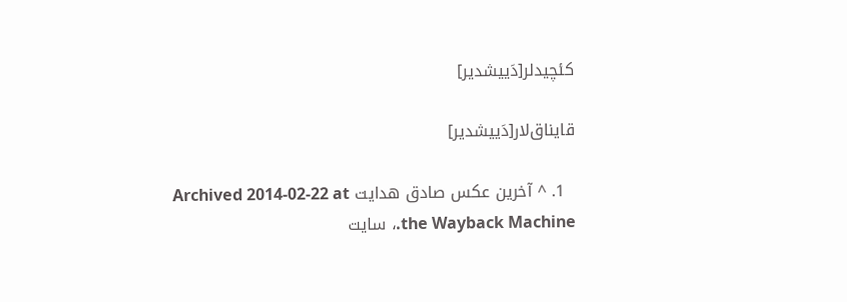کئچیدلر[دَییشدیر]

قایناق‌لار[دَییشدیر]

  1. ^ آخرین عکس صادق هدایت Archived 2014-02-22 at the Wayback Machine.، سایت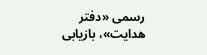رسمی «دفتر هدایت»، بازیابی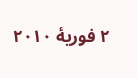۲ فوریهٔ ۲۰۱۰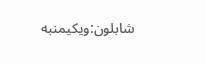شابلون:ویکیمنبه